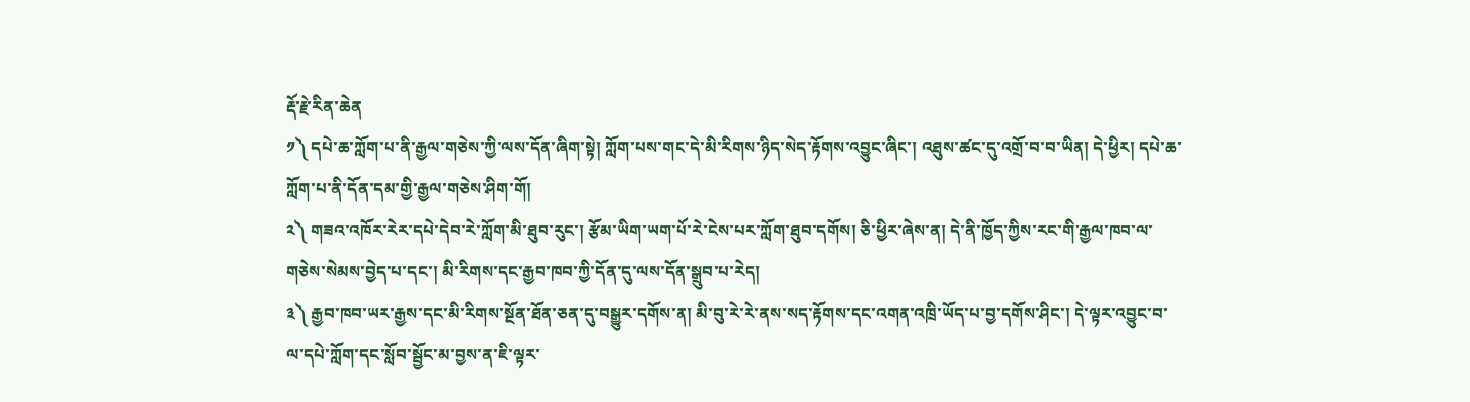རྡོ་རྗེ་རིན་ཆེན
༡༽ དཔེ་ཆ་ཀློག་པ་ནི་རྒྱལ་གཅེས་ཀྱི་ལས་དོན་ཞིག་སྟེ། ཀློག་པས་གང་དེ་མི་རིགས་ཉིད་སེད་རྟོགས་འབྱུང་ཞིང་། འཐུས་ཚང་དུ་འགྲོ་བ་བ་ཡིན། དེ་ཕྱིར། དཔེ་ཆ་ཀློག་པ་ནི་དོན་དམ་གྱི་རྒྱལ་གཅེས་ཤིག་གོ།
༢༽ གཟའ་འཁོར་རེར་དཔེ་དེབ་རེ་ཀློག་མི་ཐུབ་རུང་། རྩོམ་ཡིག་ཡག་པོ་རེ་ངེས་པར་ཀློག་ཐུབ་དགོས། ཅི་ཕྱིར་ཞེས་ན། དེ་ནི་ཁྱོད་ཀྱིས་རང་གི་རྒྱལ་ཁབ་ལ་གཅེས་སེམས་བྱེད་པ་དང་། མི་རིགས་དང་རྒྱབ་ཁབ་ཀྱི་དོན་དུ་ལས་དོན་སྒྲུབ་པ་རེད།
༣༽ རྒྱབ་ཁབ་ཡར་རྒྱས་དང་མི་རིགས་སྔོན་ཐོན་ཅན་དུ་བསྒྱུར་དགོས་ན། མི་བུ་རེ་རེ་ནས་སད་རྟོགས་དང་འགན་འཁྲི་ཡོད་པ་བྱ་དགོས་ཤིང་། དེ་ལྟར་འབྱུང་བ་ལ་དཔེ་ཀློག་དང་སློབ་སྦྱོང་མ་བྱས་ན་ཇི་ལྟར་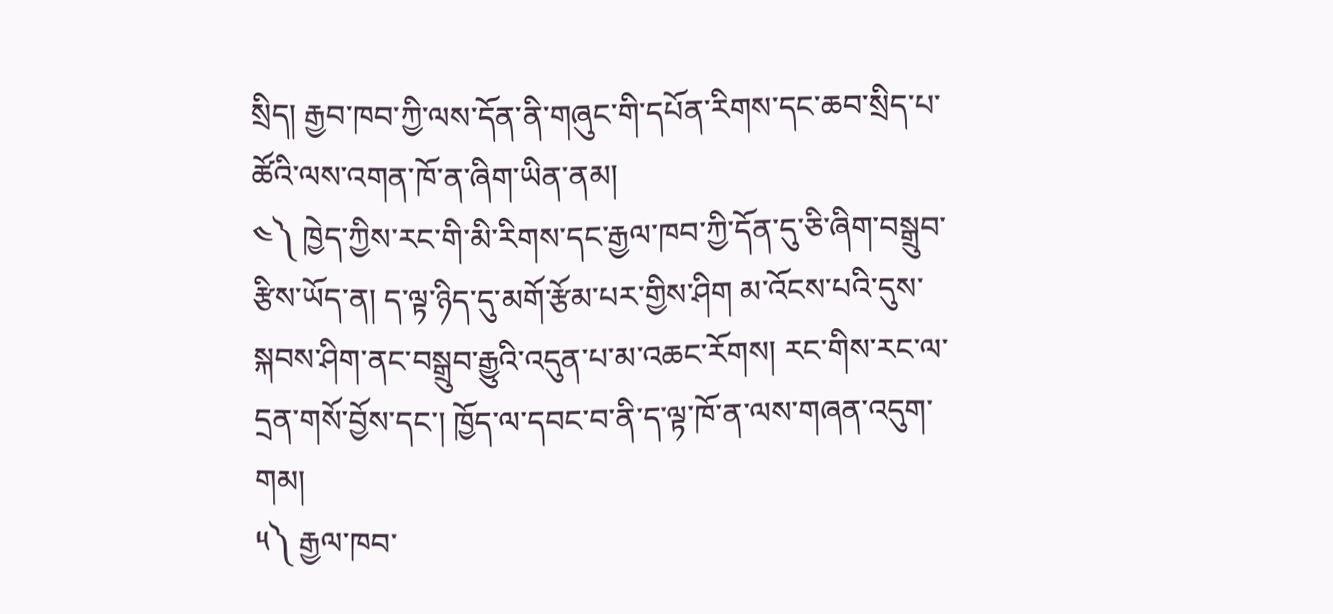སྲིད། རྒྱབ་ཁབ་ཀྱི་ལས་དོན་ནི་གཞུང་གི་དཔོན་རིགས་དང་ཆབ་སྲིད་པ་ཚོའི་ལས་འགན་ཁོ་ན་ཞིག་ཡིན་ནམ།
༤༽ ཁྱེད་ཀྱིས་རང་གི་མི་རིགས་དང་རྒྱལ་ཁབ་ཀྱི་དོན་དུ་ཅི་ཞིག་བསྒྲུབ་རྩིས་ཡོད་ན། ད་ལྟ་ཉིད་དུ་མགོ་རྩོམ་པར་གྱིས་ཤིག མ་འོངས་པའི་དུས་སྐབས་ཤིག་ནང་བསྒྲུབ་རྒྱུའི་འདུན་པ་མ་འཆང་རོགས། རང་གིས་རང་ལ་དྲན་གསོ་བྱོས་དང་། ཁྱོད་ལ་དབང་བ་ནི་ད་ལྟ་ཁོ་ན་ལས་གཞན་འདུག་གམ།
༥༽ རྒྱལ་ཁབ་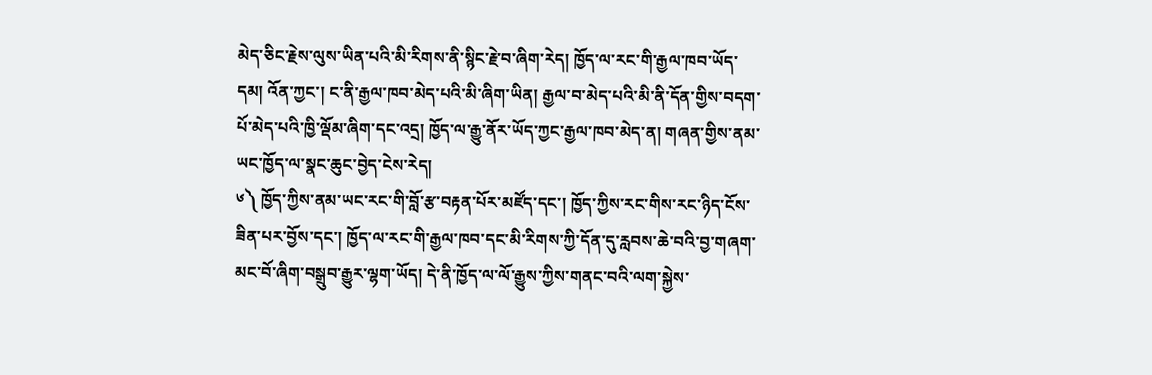མེད་ཅིང་རྗེས་ལུས་ཡིན་པའི་མི་རིགས་ནི་སྙིང་རྗེ་བ་ཞིག་རེད། ཁྱོད་ལ་རང་གི་རྒྱལ་ཁབ་ཡོད་དམ། འོན་ཀྱང་། ང་ནི་རྒྱལ་ཁབ་མེད་པའི་མི་ཞིག་ཡིན། རྒྱལ་བ་མེད་པའི་མི་ནི་དོན་གྱིས་བདག་པོ་མེད་པའི་ཁྱི་ལྡོམ་ཞིག་དང་འདྲ། ཁྱོད་ལ་རྒྱུ་ནོར་ཡོད་ཀྱང་རྒྱལ་ཁབ་མེད་ན། གཞན་གྱིས་ནམ་ཡང་ཁྱོད་ལ་སྣང་ཆུང་བྱེད་ངེས་རེད།
༦༽ ཁྱོད་ཀྱིས་ནམ་ཡང་རང་གི་བློ་རྩ་བརྟན་པོར་མཛོད་དང་། ཁྱོད་ཀྱིས་རང་གིས་རང་ཉིད་ངོས་ཟིན་པར་བྱོས་དང་། ཁྱོད་ལ་རང་གི་རྒྱལ་ཁབ་དང་མི་རིགས་ཀྱི་དོན་དུ་རླབས་ཆེ་བའི་བྱ་གཞག་མང་བོ་ཞིག་བསྒྲུབ་རྒྱུར་ལྷག་ཡོད། དེ་ནི་ཁྱོད་ལ་ལོ་རྒྱུས་ཀྱིས་གནང་བའི་ལག་སྐྱེས་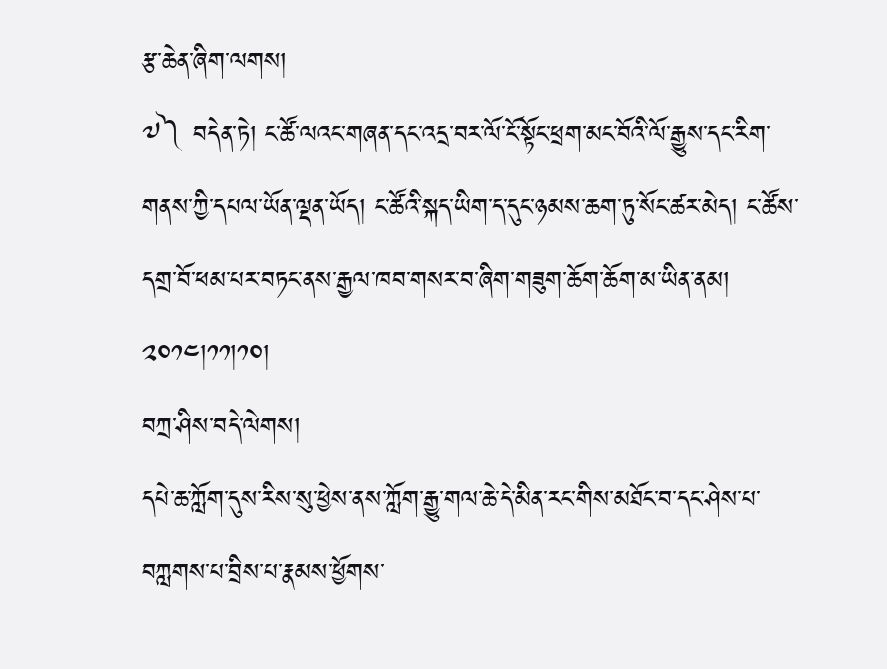རྩ་ཆེན་ཞིག་ལགས།
༧༽ བདེན་ཏེ། ང་ཚོ་ལའང་གཞན་དང་འདྲ་བར་ལོ་ངོ་སྟོང་ཕྲག་མང་བོའི་ལོ་རྒྱུས་དང་རིག་གནས་ཀྱི་དཔལ་ཡོན་ལྡན་ཡོད། ང་ཚོའི་སྐད་ཡིག་ད་དུང་ཉམས་ཆག་ཏུ་སོང་ཚར་མེད། ང་ཚོས་དགྲ་བོ་ཕམ་པར་བཏང་ནས་རྒྱལ་ཁབ་གསར་བ་ཞིག་གཟུག་ཆོག་ཆོག་མ་ཡིན་ནམ།
༢༠༡༤།༡༡།༡༠།
བཀྲ་ཤིས་བདེ་ལེགས།
དཔེ་ཆ་ཀློག་དུས་རིས་སུ་ཕྱེས་ནས་ཀློག་རྒྱུ་གལ་ཆེ་དེ་མིན་རང་གིས་མཐོང་བ་དང་ཤེས་པ་བཀླགས་པ་བྲིས་པ་རྣམས་ཕྱོགས་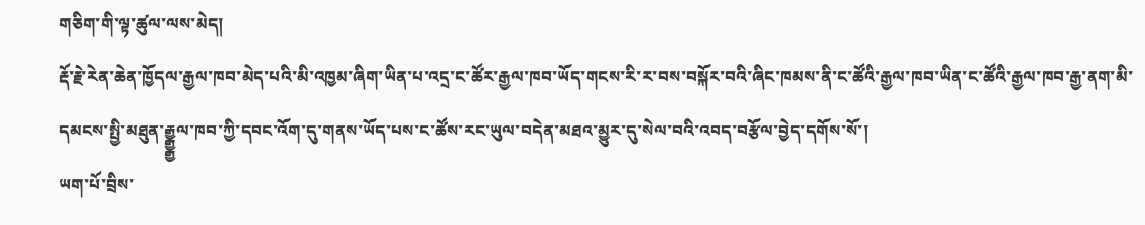གཅིག་གི་ལྟ་ཚུལ་ལས་མེད།
རྡོ་རྗེ་རེན་ཆེན་ཁྱོདལ་རྒྱལ་ཁབ་མེད་པའི་མི་འཁྱམ་ཞིག་ཡིན་པ་འདྲ་ང་ཚོར་རྒྱལ་ཁབ་ཡོད་གངས་རི་ར་བས་བསྐོར་བའི་ཞིང་ཁམས་ནི་ང་ཚོའི་རྒྱལ་ཁབ་ཡིན་ང་ཚོའི་རྒྱལ་ཁབ་རྒྱ་ནག་མི་དམངས་སྤྱི་མཐུན་རྒྱྒྱྒྱལ་ཁབ་ཀྱི་དབང་འོག་དུ་གནས་ཡོད་པས་ང་ཚོས་རང་ཡུལ་བདེན་མཐའ་མྱུར་དུ་སེལ་བའི་འབད་བརྩོལ་བྱེད་དགོས་སོ་།
ཡག་པོ་བྲིས་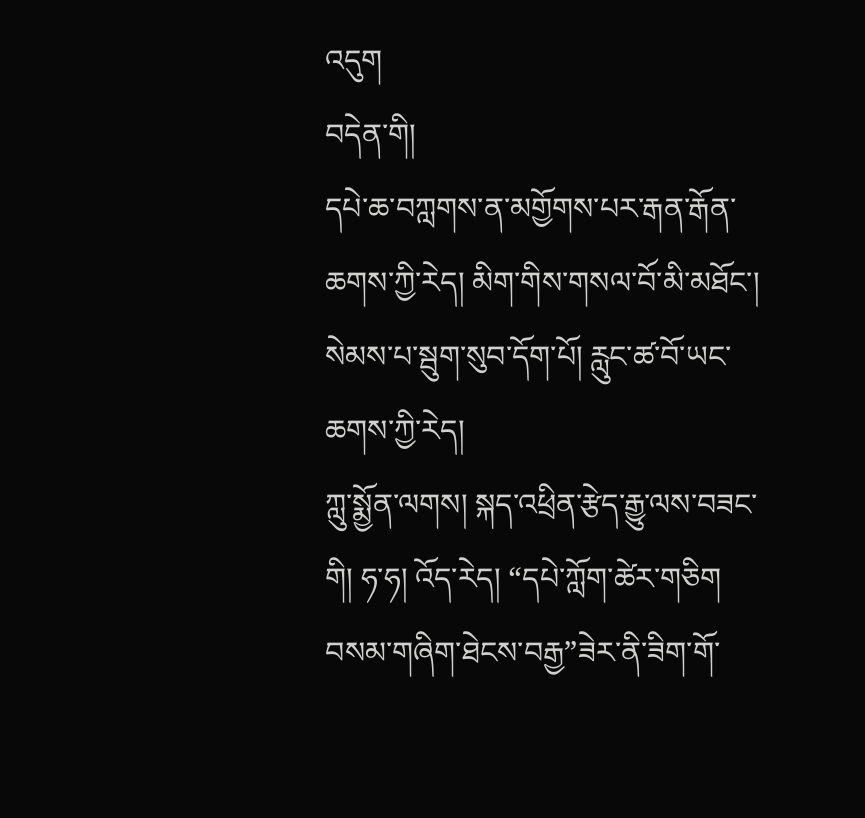འདུག
བདེན་གི།
དཔེ་ཆ་བཀླགས་ན་མགྱོགས་པར་རྒན་རྒོན་ཆགས་ཀྱི་རེད། མིག་གིས་གསལ་བོ་མི་མཐོང་། སེམས་པ་སྦུག་སུབ་དོག་པོ། རླུང་ཚ་བོ་ཡང་ཆགས་ཀྱི་རེད།
ཀླུ་སྨྱོན་ལགས། སྐད་འཕྲིན་རྩེད་རྒྱུ་ལས་བཟང་གི། ཧ་ཧ། འོད་རེད། “དཔེ་ཀློག་ཚེར་གཅིག བསམ་གཞིག་ཐེངས་བརྒྱ”ཟེར་ནི་ཟིག་གོ་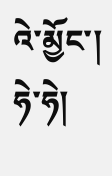འེ་མྱོང་། ཧེ་ཧེ།